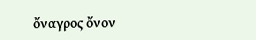ὄναγρος ὄνον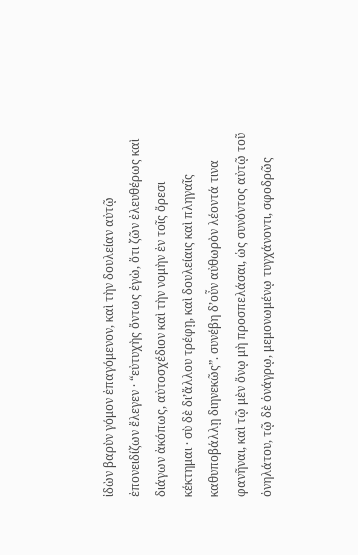ἰδὼν βαρὺν γόμον ἐπαγόμενον, καὶ τὴν δουλείαν αὐτῷ ἐπονειδίζων ἔλεγεν · “εὐτυχὴς ὄντως ἐγὼ, ὅτι ζῶν ἐλευθέρως καὶ διάγων ἀκόπως, αὐτοσχέδιον καὶ τὴν νομὴν ἐν τοῖς ὄρεσι κέκτημαι · σὺ δὲ δι’ἄλλου τρέφῃ, καὶ δουλείαις καὶ πληγαῖς καθυποβάλλῃ διηνεκῶς”. συνέβη δ’οὖν αὐθωρὸν λέοντά τινα φανῆναι, καὶ τῷ μὲν ὄνῳ μὴ προσπελάσαι, ὡς συνόντος αὐτῷ τοῦ ὀνηλάτου, τῷ δὲ ὀνάγρῳ, μεμονωμένῳ τυγχάνοντι, σφοδρῶς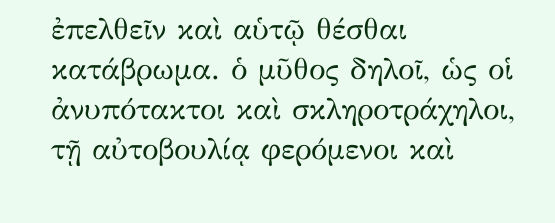ἐπελθεῖν καὶ αὑτῷ θέσθαι κατάβρωμα. ὁ μῦθος δηλοῖ, ὡς οἱ ἀνυπότακτοι καὶ σκληροτράχηλοι, τῇ αὐτοβουλίᾳ φερόμενοι καὶ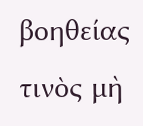βοηθείας τινὸς μὴ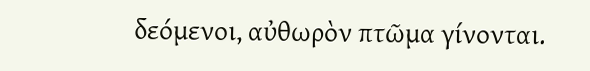δεόμενοι, αὐθωρὸν πτῶμα γίνονται.